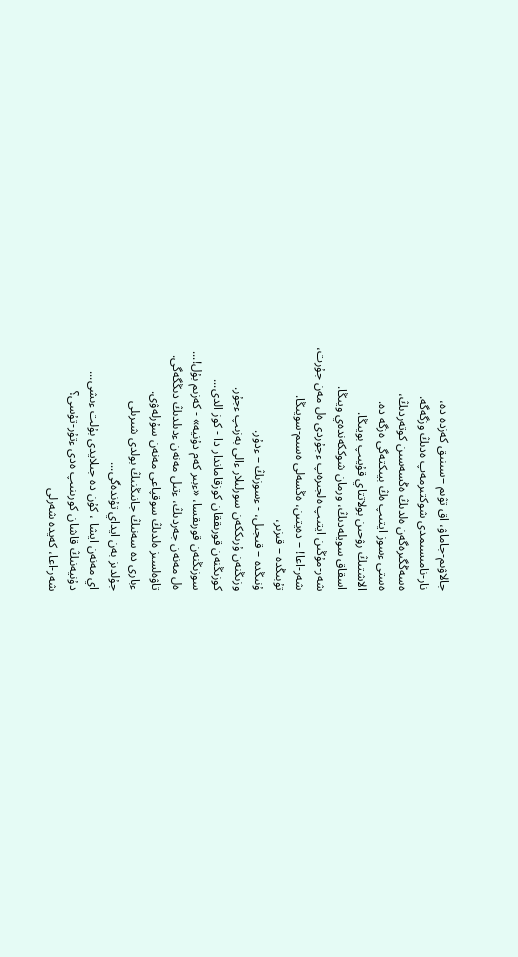جالاۋىم-جاماۋ، اق تۋىم –سىنىق كەزدە دە،
نار-نامىسىمدى شوكتىرمەپ ەدىڭ وزگەگە.
ەسەڭگىرەگەن ەلدىڭ ەڭسەسىن كوتەردىڭ،
ەستى ءسوز ايتىپ ەڭ بيىكتەگى ەزگە دە.
الاشتىڭ رۋحىن بولاتتاي قۇيىپ بويىڭا.
اسقاق سويلەدىڭ، ورمان شوككەندەي ويىڭا.
شەر-مۇڭىن ايتىپ ەلجىرەپ ءجۇردى ەل مەن جۇرت،
شەر-اعا! – دەيتىن، ەڭسەلى ەسىم-سويىڭا.
تۇبىڭدە – قىزىر،
ۇنىڭدە – قىجىل، - ءسوزىڭ – ءدۇر.
وزىڭنەن ۇرىككەن سورلىلار ءالى بەزىپ ءجۇر.
كوزىڭنەن قورىققان كوزقاماندار دا - كوز الدى...
سوزىڭنەن قورىقسا، «ءبىر كەم دۇنيە» - كەزىم بۇل!...
ەل مەنەن جەردىڭ، ءتىل مەنەن ءدىلدىڭ دىڭگەگى.
تاۋەلسىز ەلدىڭ سوقپاعى مەنەن سۇرلەۋى.
ءبارى دە سەنىڭ جانىڭنىڭ بولدى شىرىلى
جۇلدىز بەن ايداي تۇندەگى...
اي مەنەن ايشا ، كۇن دە جىلايدى بۇلت ءىشى...
دۇنيەنىڭ قاشان كورىنىپ ەدى ءتۇر-تۇسى؟
شەر-اعا، كەيدە شەرلى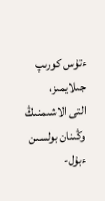ءتۇس كورىپ جىلايمىز،
التى الاشىمنىڭ وڭىنان بولسىن ءبۇل-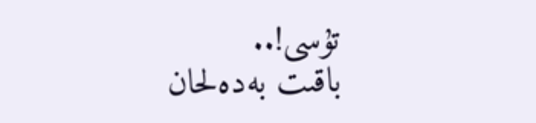تۇسى!..
باقىت بەدەلحان